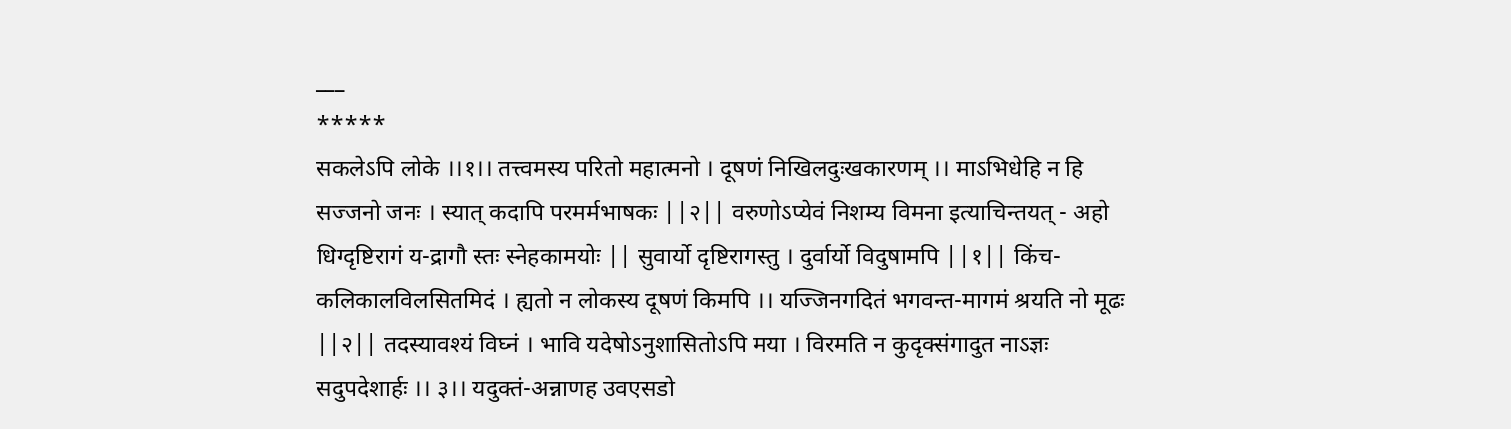___
*****
सकलेऽपि लोके ।।१।। तत्त्वमस्य परितो महात्मनो । दूषणं निखिलदुःखकारणम् ।। माऽभिधेहि न हि सज्जनो जनः । स्यात् कदापि परमर्मभाषकः ||२|| वरुणोऽप्येवं निशम्य विमना इत्याचिन्तयत् - अहो धिग्दृष्टिरागं य-द्रागौ स्तः स्नेहकामयोः || सुवार्यो दृष्टिरागस्तु । दुर्वार्यो विदुषामपि ||१|| किंच- कलिकालविलसितमिदं । ह्यतो न लोकस्य दूषणं किमपि ।। यज्जिनगदितं भगवन्त-मागमं श्रयति नो मूढः ||२|| तदस्यावश्यं विघ्नं । भावि यदेषोऽनुशासितोऽपि मया । विरमति न कुदृक्संगादुत नाऽज्ञः सदुपदेशार्हः ।। ३।। यदुक्तं-अन्नाणह उवएसडो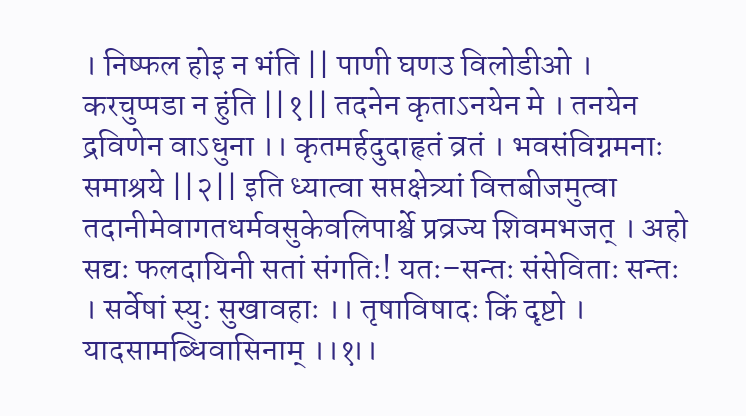। निष्फल होइ न भंति || पाणी घणउ विलोडीओ । करचुप्पडा न हुंति ||१|| तदनेन कृताऽनयेन मे । तनयेन द्रविणेन वाऽधुना ।। कृतमर्हदुदाहृतं व्रतं । भवसंविग्नमनाः समाश्रये ||२|| इति ध्यात्वा सप्तक्षेत्र्यां वित्तबीजमुत्वा तदानीमेवागतधर्मवसुकेवलिपार्श्वे प्रव्रज्य शिवमभजत् । अहो सद्यः फलदायिनी सतां संगतिः! यतः–सन्तः संसेविताः सन्तः । सर्वेषां स्यु: सुखावहाः ।। तृषाविषादः किं दृष्टो । यादसामब्धिवासिनाम् ।।१।।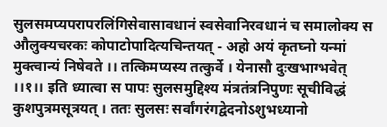सुलसमप्यपरापरलिंगिसेवासावधानं स्वसेवानिरवधानं च समालोक्य स औलुक्यचरकः कोपाटोपादित्यचिन्तयत् - अहो अयं कृतघ्नो यन्मां मुक्त्वान्यं निषेवते ।। तत्किमप्यस्य तत्कुर्वे । येनासौ दुःखभाग्भवेत् ।।१।। इति ध्यात्वा स पापः सुलसमुद्दिश्य मंत्रतंत्रनिपुणः सूचीविद्धं कुशपुत्रमसूत्रयत् । ततः सुलसः सर्वांगरंगद्वेदनोऽशुभध्यानो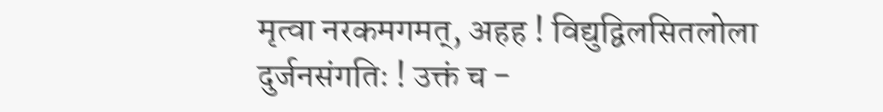मृत्वा नरकमगमत्, अहह ! विद्युद्विलसितलोला दुर्जनसंगतिः ! उक्तं च -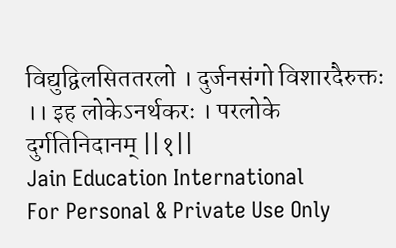विद्युद्विलसिततरलो । दुर्जनसंगो विशारदैरुक्तः ।। इह लोकेऽनर्थकरः । परलोके दुर्गतिनिदानम् ||१||
Jain Education International
For Personal & Private Use Only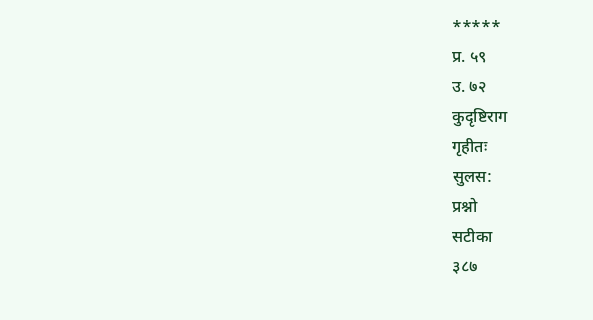*****
प्र. ५९
उ. ७२
कुदृष्टिराग
गृहीतः
सुलस:
प्रश्नो
सटीका
३८७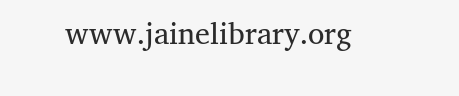www.jainelibrary.org